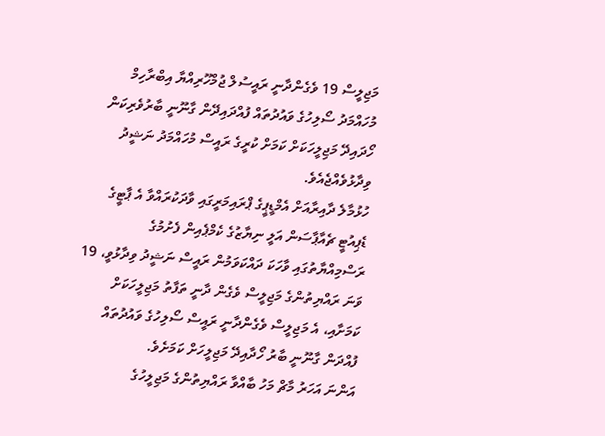މަޖިލީސް 19 ވެގެންދާނީ ރައީސުލް ޖުމްހޫރިއްޔާ އިބްރާހިމް މުހައްމަދު ސޯލިހުގެ ވައުދުތައް ފުއްދައިދޭން ގާނޫނީ ބާރުވެރިކަން ހޯދައިދޭ މަޖިލީހަކަށް ކަމަށް ކުރީގެ ރައީސް މުހައްމަދު ނަޝީދު ވިދާޅުވެއްޖެއެވެ.
ހުޅުމާލެ ދާއިރާއަށް އެމްޑީޕީގެ ޕްރައިމަރީގައި ވާދަކުރައްވާ އެ ޕާޓީގެ ޑެޕިއުޓީ ޗެއާޕާސަން އަލީ ނިޔާޒުގެ ކެމްޕެއިން ފެށުމުގެ ރަސްމިއްޔާތުގައި ވާހަކަ ދައްކަވަމުން ރައީސް ނަޝީދު ވިދާޅުވީ، 19 ވަނަ ރައްޔިތުންގެ މަޖިލީސް ވެގެން ދާނީ ތަފާތު މަޖިލީހަކަށް ކަމަށާއި، އެ މަޖިލީސް ވެގެންދާނީ ރައީސް ސޯލިހުގެ ވައުދުތައް ފުއްދަން ގާނޫނީ ބާރު ހޯދާއިދޭ މަޖިލީހަށް ކަމަށެވެ.
އަންނަ އަހަރު މާޗް މަހު ބާއްވާ ރައްޔިތުންގެ މަޖިލީހުގެ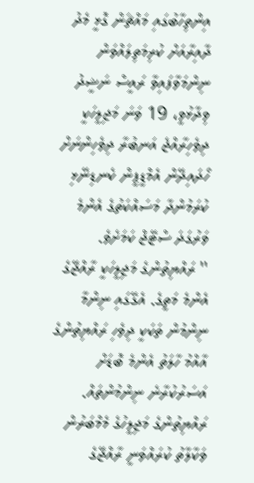އިންތިހާބުގައި މައްޗަން ގޮޅީ މެދު ދާއިރާއަށް ކުރިމަތިލައްވަން ނިންމަވާފައިވާ ރައީސް ނަޝީދު ވިދާޅުވީ، 19 ވަނަ މަޖިލީހަކީ ދިވެހިރާއްޖެ އަނބުރާ ދިވެހިންނަށް ހޯދައިދޭން އެމްޑީޕީން ކެނޑިނޭޅި ކުރަމުންދާ މަސައްކަތުގެ އެންމެ ވަރުގަދަ ސްޓޭޖް ކަމަށެވެ.
'' ރައްޔިތުންގެ މަޖިލީހަކީ ރާއްޖޭގެ އެންމެ މަތީގެ. އެގޭގައި ނިންމާ ނިންމުން ތަކަކީ ދިވެހި ރައްޔިތުންގެ އާއްމު ހާލަތު އެންމެ ބޮޑަށް އަސަރުކުރާނެ ނިންމުންތައް. ރައްޔިތުންގެ މަޖިލީހުގެ މެމްބަރުން ވަކާލާތު ކުރައްވަނީ ރާއްޖޭގެ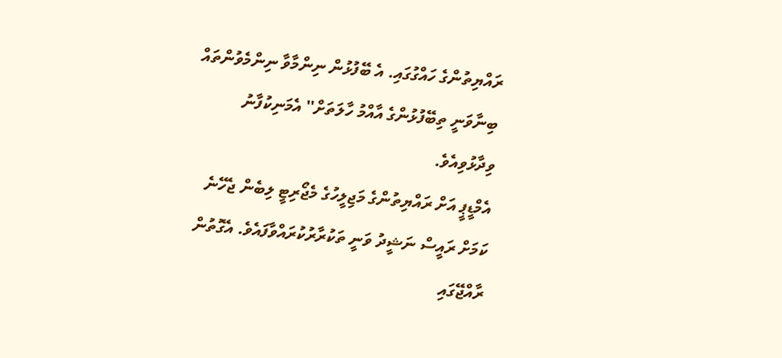ރައްޔިތުންގެ ހައްގުގައި. އެ ބޭފުޅުން ނިންމާވާ ނިންމެވުންތައް ބިނާވަނީ ތިބޭފުޅުންގެ އާއްމު ހާލަތަށް'' އެމަނިކުފާނު ވިދާޅުވިއެވެ.
އެމްޑީޕީ އަށް ރައްޔިތުންގެ މަޖިލީހުގެ މެޖޯރިޓީ ލިބެން ޖެހޭނެ ކަމަށް ރައީސް ނަޝީދު ވަނީ ތަކުރާރުކުރައްވާފައެވެ. އެގޮތުން ރާއްޖޭގައި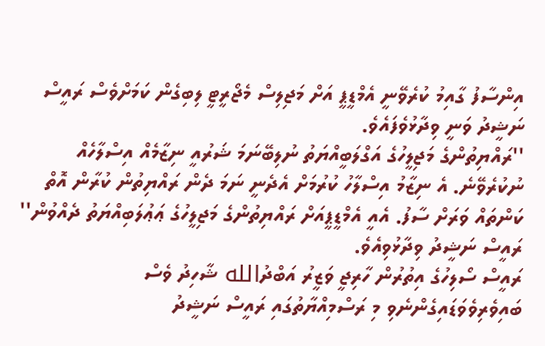އިންސާފު ގާއިމު ކުރެވޭނީ އެމްޑީޕީ އަށް މަޖިލިސް މެޖޯރީޓީ ލިބިގެން ކަމަށްވެސް ރައީސް ނަޝީދު ވަނީ ވިދާޅުވެފައެވެ.
''ރައްޔިތުންގެ މަޖިލީހުގެ އަގްލަބީއްޔަތު ނުލިބޭނަމަ ޝަރުއީ ނިޒާމެއް އިސްލާހެއް ނުކުރެވޭނެ. އެ ނިޒާމު އިސްލާހު ކުރުމަށް އެދެނީ ނަމަ ދެން ރައްޔިތުން ކުރާން އޮތް ކަންތައް ވަރަށް ސާފު. އެއީ އެމްޑީޕީއަށް ރައްޔިތުންގެ މަޖިލީހުގެ ޢަޢުލަބިއްޔަތު ދެއްވުން'' ރައީސް ނަޝީދު ވިދާޅުވިއެވެ.
ރައީސް ސޯލިހުގެ އިތުރުން ހާރިޖީ ވަޒީރު އަބްދުالله ޝާހިދު ވެސް ބައިވެރިވެވަޑައިގެންނެވި މި ރަސްމިއްޔާތުގައި ރައީސް ނަޝީދު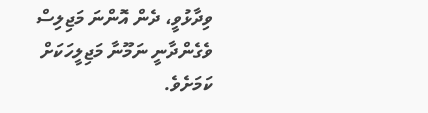ވިދާޅުވީ، ދެން އޮންނަ މަޖިލިސް ވެގެންދާނީ ނަމޫނާ މަޖިލީހަކަށް ކަމަށެވެ.